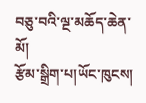བཅུ་བའི་ལྔ་མཆོད་ཆེན་མོ།
རྩོམ་སྒྲིག་པ།ཡོང་ཁུངས།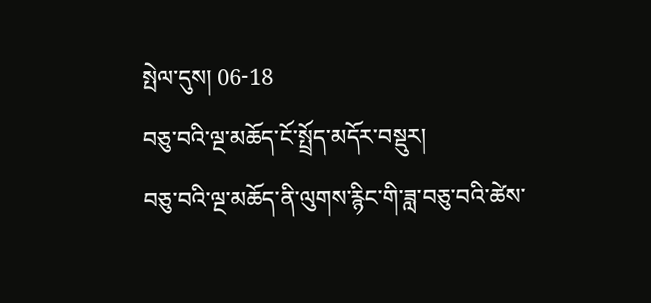སྤེལ་དུས། 06-18
བཅུ་བའི་ལྔ་མཆོད་ངོ་སྤྲོད་མདོར་བསྡུར།
བཅུ་བའི་ལྔ་མཆོད་ནི་ལུགས་རྙིང་གི་ཟླ་བཅུ་བའི་ཚེས་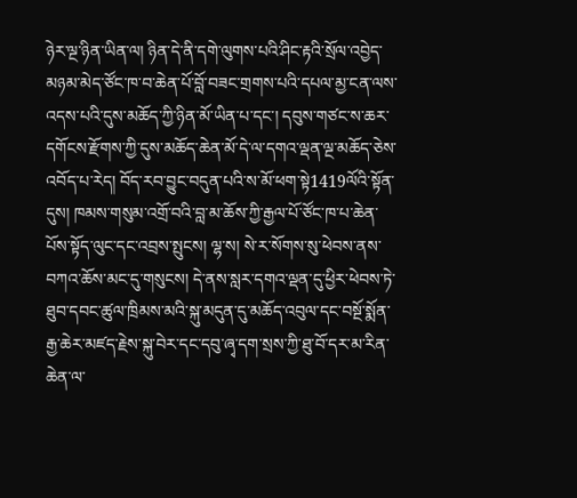ཉེར་ལྔ་ཉིན་ཡིན་ལ། ཉིན་དེ་ནི་དགེ་ལུགས་པའི་ཤིང་རྟའི་སྲོལ་འབྱེད་མཉམ་མེད་ཙོང་ཁ་བ་ཆེན་པོ་བློ་བཟང་གྲགས་པའི་དཔལ་མྱ་ངན་ལས་འདས་པའི་དུས་མཆོད་ཀྱི་ཉིན་མོ་ཡིན་པ་དང་། དབུས་གཙང་ས་ཆར་དགོངས་རྫོགས་ཀྱི་དུས་མཆོད་ཆེན་མོ་དེ་ལ་དགའ་ལྡན་ལྔ་མཆོད་ཅེས་འབོད་པ་རེད། བོད་རབ་བྱུང་བདུན་པའི་ས་མོ་ཕག་སྟེ1419ལོའི་སྟོན་དུས། ཁམས་གསུམ་འགྲོ་བའི་བླ་མ་ཆོས་ཀྱི་རྒྱལ་པོ་ཙོང་ཁ་པ་ཆེན་པོས་སྟོད་ལུང་དང་འབྲས་སྤུངས། ལྷ་ས། སེ་ར་སོགས་སུ་ཕེབས་ནས་བཀའ་ཆོས་མང་དུ་གསུངས། དེ་ནས་སླར་དགའ་ལྡན་དུ་ཕྱིར་ཕེབས་ཏེ་ཐུབ་དབང་ཚུལ་ཁྲིམས་མའི་སྐུ་མདུན་དུ་མཆོད་འབུལ་དང་བསྔོ་སྨོན་རྒྱ་ཆེར་མཛད་རྗེས་སྐུ་བེར་དང་དབུ་ཞྭ་དག་སྲས་ཀྱི་ཐུ་བོ་དར་མ་རིན་ཆེན་ལ་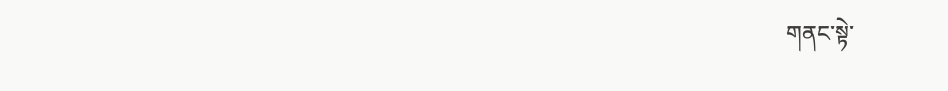གནང་སྟེ་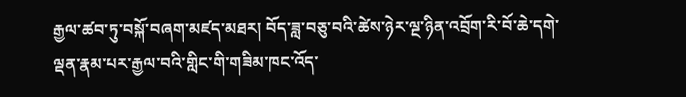རྒྱལ་ཚབ་ཏུ་བསྐོ་བཞག་མཛད་མཐར། བོད་ཟླ་བཅུ་བའི་ཚེས་ཉེར་ལྔ་ཉིན་འབྲོག་རི་བོ་ཆེ་དགེ་ལྡན་རྣམ་པར་རྒྱལ་བའི་གླིང་གི་གཟིམ་ཁང་འོད་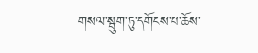གསལ་སྦུག་ཏུ་དགོངས་པ་ཆོས་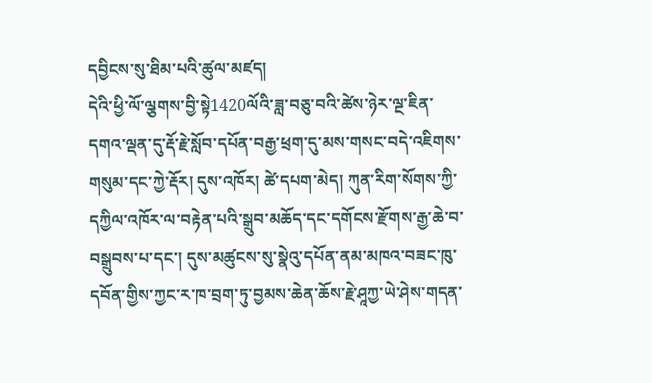དབྱིངས་སུ་ཐིམ་པའི་ཚུལ་མཛད།
དེའི་ཕྱི་ལོ་ལྕགས་བྱི་སྟེ1420ལོའི་ཟླ་བཅུ་བའི་ཚེས་ཉེར་ལྔ་ཇིན་དགའ་ལྡན་དུ་རྡོ་རྗེ་སློབ་དཔོན་བརྒྱ་ཕྲག་དུ་མས་གསང་བདེ་འཇིགས་གསུམ་དང་ཀྱེ་རྡོར། དུས་འཁོར། ཚེ་དཔག་མེད། ཀུན་རིག་སོགས་ཀྱི་དཀྱིལ་འཁོར་ལ་བརྟེན་པའི་སྒྲུབ་མཆོད་དང་དགོངས་རྫོགས་རྒྱ་ཆེ་བ་བསྒྲུབས་པ་དང་། དུས་མཚུངས་སུ་སྣེའུ་དཔོན་ནམ་མཁའ་བཟང་ཁུ་དབོན་གྱིས་ཀྱང་ར་ཁ་བྲག་ཏུ་བྱམས་ཆེན་ཆོས་རྗེ་ཤཱཀྱ་ཡེ་ཤེས་གདན་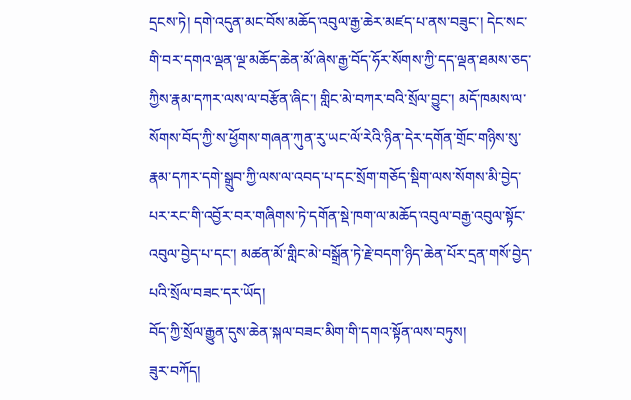དྲངས་ཏེ། དགེ་འདུན་མང་བོས་མཆོད་འབུལ་རྒྱ་ཆེར་མཛད་པ་ནས་བཟུང་། དེང་སང་གི་བར་དགའ་ལྡན་ལྔ་མཆོད་ཆེན་མོ་ཞེས་རྒྱ་བོད་ཧོར་སོགས་ཀྱི་དད་ལྡན་ཐམས་ཅད་ཀྱིས་རྣམ་དཀར་ལས་ལ་བརྩོན་ཞིང་། གླིང་མེ་བཀར་བའི་སྲོལ་བྱུང་། མདོ་ཁམས་ལ་སོགས་བོད་ཀྱི་ས་ཕྱོགས་གཞན་ཀུན་རུ་ཡང་ལོ་རེའི་ཉིན་དེར་དགོན་གྲོང་གཉིས་སུ་རྣམ་དཀར་དགེ་སྒྲུབ་ཀྱི་ལས་ལ་འབད་པ་དང་སྲོག་གཅོད་སྡིག་ལས་སོགས་མི་བྱེད་པར་རང་གི་འབྱོར་བར་གཞིགས་ཏེ་དགོན་སྡེ་ཁག་ལ་མཆོད་འབུལ་བརྒྱ་འབུལ་སྟོང་འབུལ་བྱེད་པ་དང་། མཚན་མོ་གླིང་མེ་བསྒྲོན་ཏེ་རྗེ་བདག་ཉིད་ཆེན་པོར་དྲན་གསོ་བྱེད་པའི་སྲོལ་བཟང་དར་ཡོད།
བོད་ཀྱི་སྲོལ་རྒྱུན་དུས་ཆེན་སྐལ་བཟང་མིག་གི་དགའ་སྟོན་ལས་བཏུས།
ཟུར་བཀོད།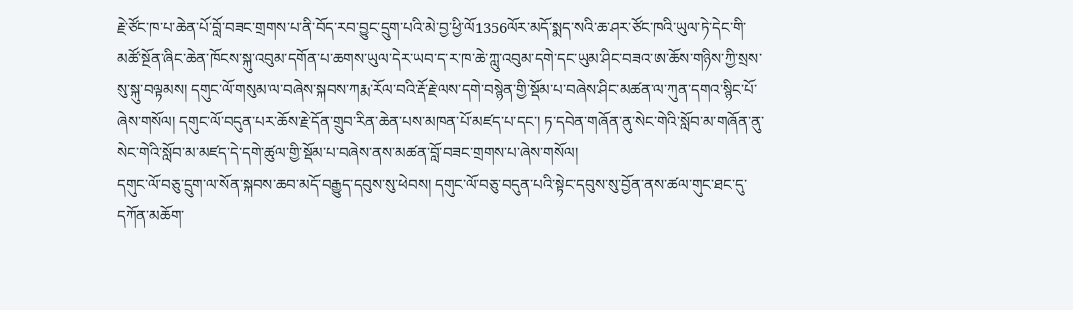རྗེ་ཙོང་ཁ་པ་ཆེན་པོ་བློ་བཟང་གྲགས་པ་ནི་བོད་རབ་བྱུང་དྲུག་པའི་མེ་བྱ་ཕྱི་ལོ1356ལོར་མདོ་སྨད་སའི་ཆ་ཤར་ཙོང་ཁའི་ཡུལ་ཏེ་དེང་གི་མཚོ་སྔོན་ཞིང་ཆེན་ཁོངས་སྐུ་འབུམ་དགོན་པ་ཆགས་ཡུལ་དེར་ཡབ་ད་ར་ཁ་ཆེ་ཀླུ་འབུམ་དགེ་དང་ཡུམ་ཤིང་བཟའ་ཨ་ཆོས་གཉིས་ཀྱི་སྲས་སུ་སྐུ་བལྟམས། དགུང་ལོ་གསུམ་ལ་བཞེས་སྐབས་ཀརྨ་རོལ་བའི་རྡོ་རྗེ་ལས་དགེ་བསྙེན་གྱི་སྡོམ་པ་བཞེས་ཤིང་མཚན་ལ་ཀུན་དགའ་སྙིང་པོ་ཞེས་གསོལ། དགུང་ལོ་བདུན་པར་ཆོས་རྗེ་དོན་གྲུབ་རིན་ཆེན་པས་མཁན་པོ་མཛད་པ་དང་། ཏ་དབེན་གཞོན་ནུ་སེང་གེའི་སློབ་མ་གཞོན་ནུ་སེང་གེའི་སློབ་མ་མཛད་དེ་དགེ་ཚུལ་གྱི་སྡོམ་པ་བཞེས་ནས་མཚན་བློ་བཟང་གྲགས་པ་ཞེས་གསོལ།
དགུང་ལོ་བཅུ་དྲུག་ལ་སོན་སྐབས་ཆབ་མདོ་བརྒྱུད་དབུས་སུ་ཕེབས། དགུང་ལོ་བཅུ་བདུན་པའི་སྟེང་དབུས་སུ་བྱོན་ནས་ཚལ་གུང་ཐང་དུ་དཀོན་མཆོག་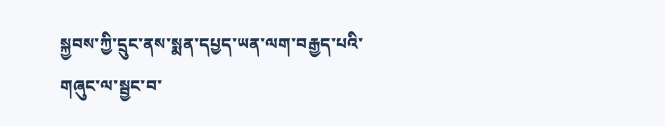སྐྱབས་ཀྱི་དྲུང་ནས་སྨན་དཔྱད་ཡན་ལག་བརྒྱད་པའི་གཞུང་ལ་སྦྱང་བ་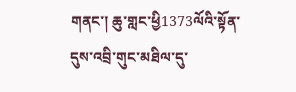གནང་། ཆུ་གླང་ཕྱི1373ལོའི་སྟོན་དུས་འབྲི་གུང་མཐིལ་དུ་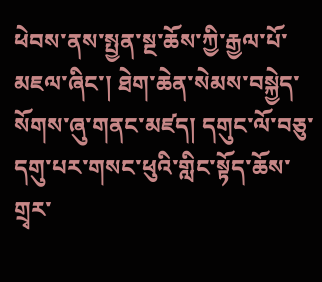ཕེབས་ནས་སྤྱན་སྔ་ཆོས་ཀྱི་རྒྱལ་པོ་མཇལ་ཞིང་། ཐེག་ཆེན་སེམས་བསྐྱེད་སོགས་ཞུ་གནང་མཛད། དགུང་ལོ་བཅུ་དགུ་པར་གསང་ཕུའི་གླིང་སྟོད་ཆོས་གྲྭར་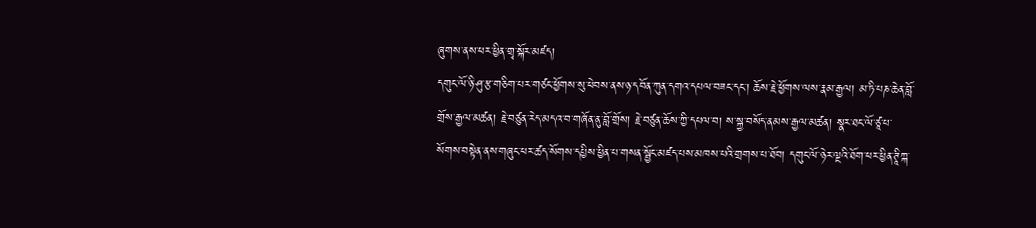ཞུགས་ནས་ཕར་ཕྱིན་གྲྭ་སྐོར་མཛད།
དགུང་ལོ་ཉི་ཤུ་རྩ་གཅིག་པར་གཙང་ཕྱོགས་སུ་ཕེབས་ནས་ཉ་དབོན་ཀུན་དགའ་དཔལ་བཟང་དང་། ཆོས་རྗེ་ཕྱོགས་ལས་རྣམ་རྒྱལ། མ་ཏི་པཎ་ཆེན་བློ་གྲོས་རྒྱལ་མཚན། རྗེ་བཙུན་རེད་མདའ་བ་གཞོན་ནུ་བློ་གྲོས། རྗེ་བཙུན་ཆོས་ཀྱི་དཔལ་བ། ས་སྐྱ་བསོད་ནམས་རྒྱལ་མཚན། སྣར་ཐང་ལོ་ཙཱ་པ་སོགས་བསྟེན་ནས་གཞུང་ཕར་ཚད་སོགས་དཔྱིས་ཕྱིན་པ་གསན་སྦྱོང་མཛད་པས་མཁས་པའི་གྲགས་པ་ཐོབ། དགུང་ལོ་ཉེར་ལྔའི་ཐོག་ཕར་ཕྱིན་ཊཱིཀྐ་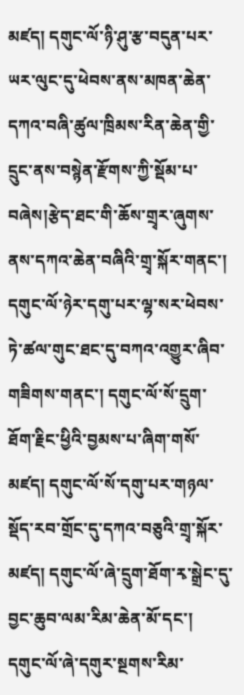མཛད། དགུང་ལོ་ཉི་ཤུ་རྩ་བདུན་པར་ཡར་ལུང་དུ་ཕེབས་ནས་མཁན་ཆེན་དཀའ་བཞི་ཚུལ་ཁྲིམས་རིན་ཆེན་གྱི་དྲུང་ནས་བསྙེན་རྫོགས་ཀྱི་སྡོམ་པ་བཞེས།རྩེད་ཐང་གི་ཆོས་གྲྭར་ཞུགས་ནས་དཀའ་ཆེན་བཞིའི་གྲྭ་སྐོར་གནང་། དགུང་ལོ་ཉེར་དགུ་པར་ལྷ་སར་ཕེབས་ཏེ་ཚལ་གུང་ཐང་དུ་བཀའ་འགྱུར་ཞིབ་གཟིགས་གནང་། དགུང་ལོ་སོ་དྲུག་ཐོག་རྗིང་ཕྱིའི་བྱམས་པ་ཞིག་གསོ་མཛད། དགུང་ལོ་སོ་དགུ་པར་གཉལ་སྡོད་རབ་གྲོང་དུ་དཀའ་བཅུའི་གྲྭ་སྐོར་མཛད། དགུང་ལོ་ཞེ་དྲུག་ཐོག་རྭ་སྒྲེང་དུ་བྱང་ཆུབ་ལམ་རིམ་ཆེན་མོ་དང་། དགུང་ལོ་ཞེ་དགུར་སྔགས་རིམ་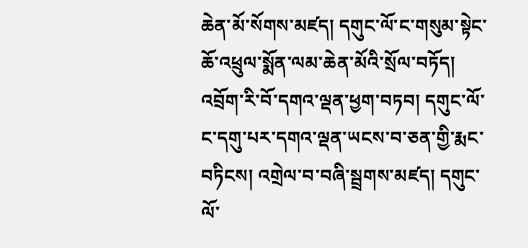ཆེན་མོ་སོགས་མཛད། དགུང་ལོ་ང་གསུམ་སྟེང་ཆོ་འཕྲུལ་སྨོན་ལམ་ཆེན་མོའི་སྲོལ་བཏོད། འབྲོག་རི་བོ་དགའ་ལྡན་ཕྱག་བཏབ། དགུང་ལོ་ང་དགུ་པར་དགའ་ལྡན་ཡངས་བ་ཅན་གྱི་རྨང་བཏིངས། འགྲེལ་བ་བཞི་སྦྲགས་མཛད། དགུང་ལོ་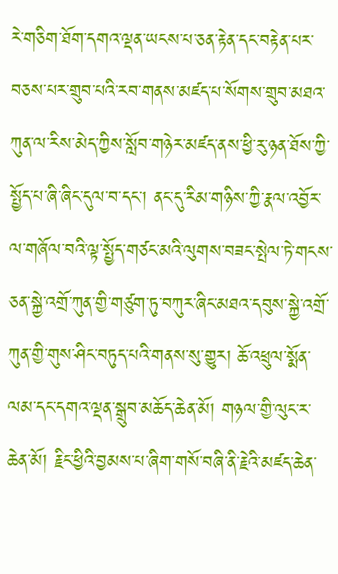རེ་གཅིག་ཐོག་དགའ་ལྡན་ཡངས་པ་ཅན་རྟེན་དང་བརྟེན་པར་བཅས་པར་གྲུབ་པའི་རབ་གནས་མཛད་པ་སོགས་གྲུབ་མཐའ་ཀུན་ལ་རིས་མེད་ཀྱིས་སློབ་གཉེར་མཛད་ནས་ཕྱི་རུ་ཉན་ཐོས་ཀྱི་སྤྱོད་པ་ཞི་ཞིང་དུལ་བ་དང་། ནང་དུ་རིམ་གཉིས་ཀྱི་རྣལ་འབྱོར་ལ་གཞོལ་བའི་ལྟ་སྤྱོད་གཙང་མའི་ལུགས་བཟང་སྤེལ་ཏེ་གངས་ཅན་སྐྱེ་འགྲོ་ཀུན་གྱི་གཙུག་ཏུ་བཀུར་ཞིང་མཐའ་དབུས་སྐྱེ་འགྲོ་ཀུན་གྱི་གུས་ཤིང་བཏུད་པའི་གནས་སུ་གྱུར། ཆོ་འཕྲུལ་སྨོན་ལམ་དང་དགའ་ལྡན་སྒྲུབ་མཆོད་ཆེན་མོ། གཉལ་གྱི་ལུང་ར་ཆེན་མོ། རྗིང་ཕྱིའི་བྱམས་པ་ཞིག་གསོ་བཞི་ནི་རྗེའི་མཛད་ཆེན་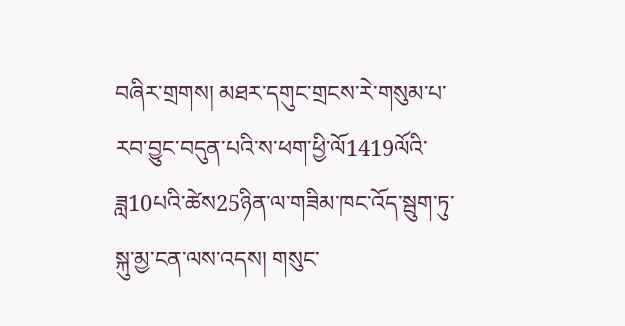བཞིར་གྲགས། མཐར་དགུང་གྲངས་རེ་གསུམ་པ་རབ་བྱུང་བདུན་པའི་ས་ཕག་ཕྱི་ལོ1419ལོའི་ཟླ10པའི་ཚེས25ཉིན་ལ་གཟིམ་ཁང་འོད་སྦུག་ཏུ་སྐུ་མྱ་ངན་ལས་འདས། གསུང་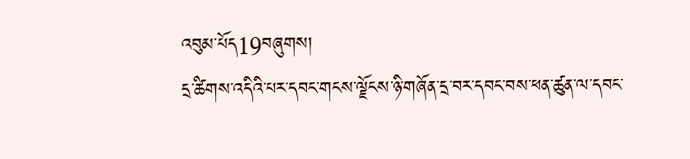འབུམ་པོད19བཞུགས།
དྲ་ཚིགས་འདིའི་པར་དབང་གངས་ལྗོངས་ཉི་གཞོན་དྲ་བར་དབང་བས་ཕན་ཚུན་ལ་དབང་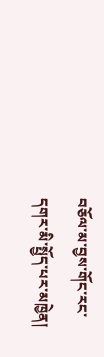བཅོལ་མ་བྱས་གོང་རང་དགར་མི་སྤྱོད་པར་མཁྱེན།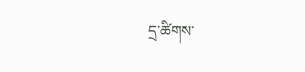དྲ་ཚིགས་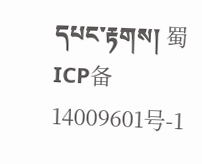དཔང་རྟགས། 蜀ICP备14009601号-1